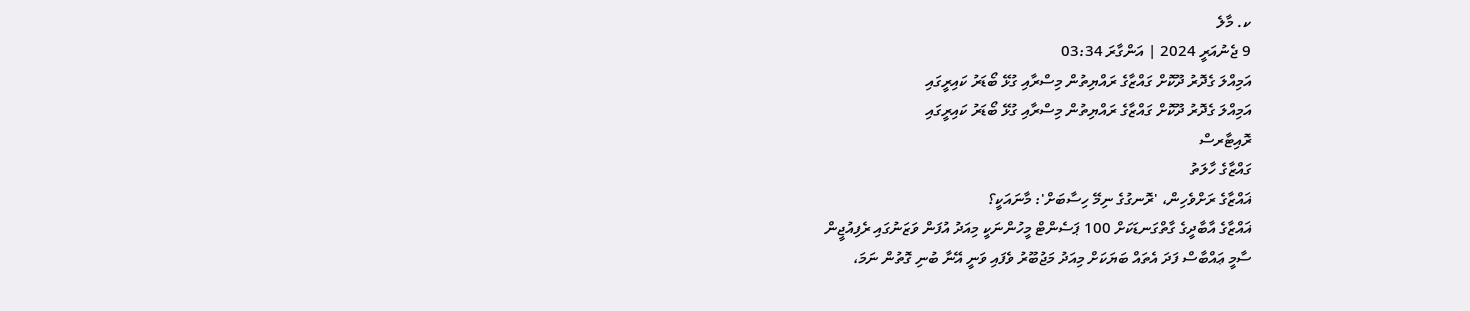ކ. މާލެ
9 ޖެނުއަރީ 2024 | އަންގާރަ 03:34
އަމިއްލަ ގެދޮރު ދޫކޮށް ގައްޒާގެ ރައްޔިތުން މިސްރާއި ގުޅޭ ބޯޑަރު ކައިރީގައި
އަމިއްލަ ގެދޮރު ދޫކޮށް ގައްޒާގެ ރައްޔިތުން މިސްރާއި ގުޅޭ ބޯޑަރު ކައިރީގައި
ރޮއިޓާރސް
ގައްޒާގެ ހާލަތު
ޣައްޒާގެ ރަށްވެހިން، 'ރޮނގުގެ ނިމޭ ހިސާބަށް': މާނައަކީ؟
ޣައްޒާގެ އާބާދީގެ ގާތްގަނޑަކަށް 100 ޕަސެންޓް މީހުންނަކީ މިއަދު އުފަން ވަޒަނުގައި ރެފިއުޖީން
ސާމީ ޢައްބާސް ފަދަ އެތައް ބަޔަކަށް މިއަދު މަޖުބޫރު ވެފައި ވަނީ އޭނާ ބުނި ގޮތުން ނަމަ،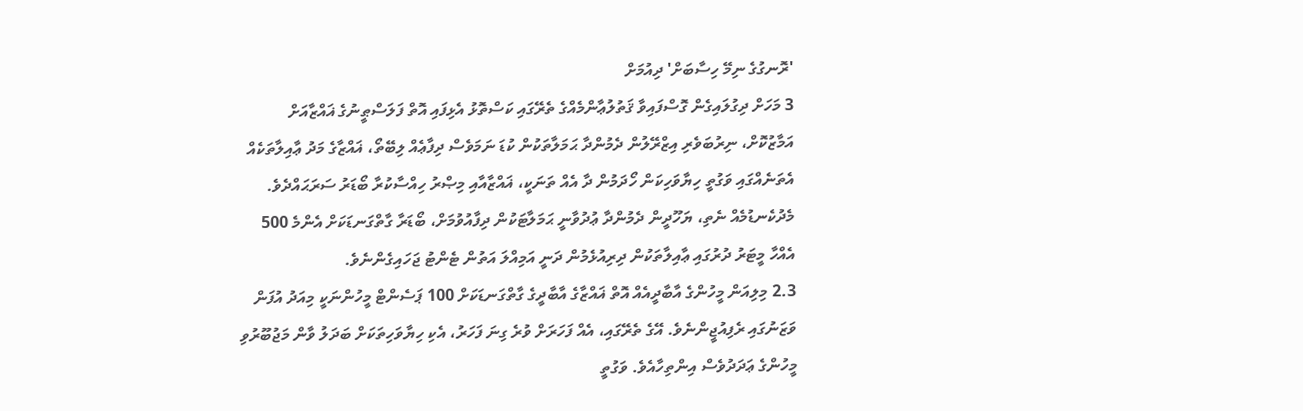'ރޮނގުގެ ނިމޭ ހިސާބަށް' ދިއުމަށް
3 މަހަށް ދިގުލައިގެން ގޮސްފައިވާ ޤަތުލުޢާންމެއްގެ ތެރޭގައި ކަސްތޮޅު އެޅިފައި އޮތް ފަލަސްޠީނުގެ ޣައްޒާއަށް އަމާޒުކޮށް، ނިރުބަވެރި އިޒްރޭލުން ދެމުންދާ ޙަމަލާތަކުން ކުޑަ ނަމަވެސް ދިފާޢެއް ލިބޭތޯ، ޣައްޒާގެ މަދު ޢާއިލާތަކެއް އެތަނެއްގައި ވަގުތީ ހިޔާވަހިކަން ހޯދަމުން ދާ އެއް ތަނަކީ، ޣައްޒާއާއި މިޞްރު ހިއްސާކުރާ ބޯޑަރު ސަރަޙައްދެވެ. މެދުކެނޑުމެއް ނެތި، ޔަހޫދީން ދެމުންދާ ޢުދުވާނީ ޙަމަލާޓަކުން ދިފާއުވުމަށް، ބޯޑަރާ ގާތްގަނޑަކަށް އެންމެ 500 އެއްހާ މީޓަރު ދުރުގައި ޢާއިލާތަކުން ދިރިއުޅެމުން ދަނީ އަމިއްލަ އަތުން ޓެންޓު ޖަހައިގެންނެވެ.
2.3 މިލިއަން މީހުންގެ އާބާދީއެއް އޮތް ޣައްޒާގެ އާބާދީގެ ގާތްގަނޑަކަށް 100 ޕަސެންޓް މީހުންނަކީ މިއަދު އުފަން ވަޒަނުގައި ރެފިއުޖީންނެވެ. އޭގެ ތެރޭގައި، އެއް ފަހަރަށް ވުރެ ގިނަ ފަހަރު، އެކި ހިޔާވަހިތަކަށް ބަދަލު ވާން މަޖުބޫރުވި މީހުންގެ ޢަދަދުވެސް އިންތިހާއެވެ. ވަގުތީ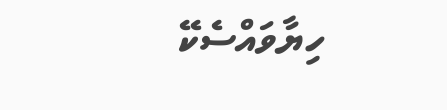ހިޔާވައްސެކޭ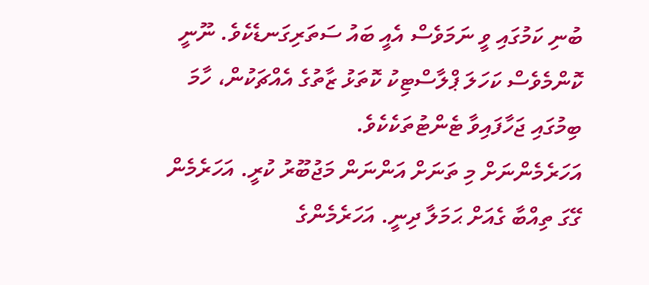ބުނި ކަމުގައި ވީ ނަމަވެސް އެއީ ބައު ސަތަރިގަނޑެކެވެ. ނޫނީ ކޮންމެވެސް ކަހަލަ ޕްލާސްޓިކު ކޮތަޅު ޒާތުގެ އެއްޗަކުން، ހާމަ ބިމުގައި ޖަހާފައިވާ ޓެންޓުތަކެކެވެ.
އަހަރެމެންނަށް މި ތަނަށް އަންނަން މަޖުބޫރު ކުރީ. އަހަރެމެން ގޭގަ ތިއްބާ ގެއަށް ޙަމަލާ ދިނީ. އަހަރެމެންގެ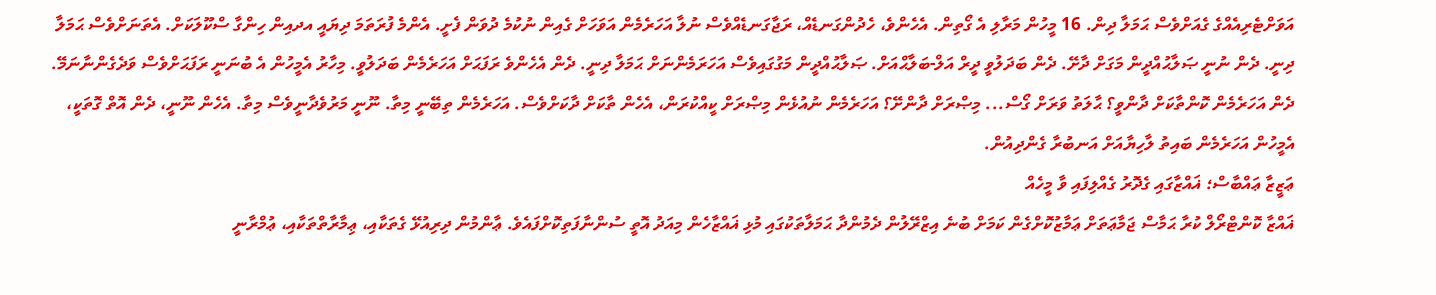އަވަށްޓެރިއެއްގެ ގެއަށްވެސް ޙަމަލާ ދިން. 16 މީހުން މަރާލި އެ ގޯތިން. އެހެންވެ، ހެދުންގަނޑެއް، ރަޖާގަނޑެއްވެސް ނުލާ އަހަރެމެން އަވަހަށް ގެއިން ނުކުމެ ދުވަން ފެށީ. އެންމެ ފުރަތަމަ ދިޔައީ އދއިން ހިންގާ ސްކޫލަކަށް. އެތަނަށްވެސް ޙަމަލާ ދިނީ. ދެން ނުނީ ޞަލާޙުއްދީން މަގަށް ދާށޭ. ދެން ބަދަލުވީ ދީރް އަލް-ބަލާޙްއަށް. ޞަލާޙުއްދީން މަގުގައިވެސް އަހަރަމެންނަށް ޙަމަލާ ދިނީ. ދެން އެހެންވެ ރަފަޙަށް އަހަރެމެން ބަދަލުވީ. މިހާރު އެމީހުން އެ ބުނަނީ ރަފަޙަށްވެސް ވަދެގެންނާނަމޭ. ދެން އަހަރެމެން ކޮންތާކަށް ދާންވީ؟ ޙާލަތު ވަރަށް ގޯސް... މިޞްރަށް ދާންށޭ؟ އަހަރެމެން ނުއުޅެން މިޞްރަށް ކީއްކުރަން، އެހެން ތާކަށް ދާކަށްވެސް. އަހަރެމެން ތިބޭނީ މިތާ. ނޫނީ މަރުވެދާނީވެސް މިތާ. އެހެން ނޫނީ، ދެން އޮތް ގޮތަކީ، އެމީހުން އަހަރެމެން ބައިތު ލާހިޔާއަށް އަނބުރާ ގެންދިއުން.
ޢަޒީޒާ ޢައްބާސް؛ ޣައްޒާގައި ގެދޮރު ގެއްލިފައި ވާ މީހެއް
ޣައްޒާ ކޮންޓްރޯލް ކުރާ ޙަމާސް ޖަމާޢަތަށް ޢަމާޒުކޮށްގެން ކަމަށް ބުނެ އިޒްރޭލުން ދެމުންދާ ޙަމަލާތަކުގައި މުޅި ޣައްޒާހެން މިއަދު އޮތީ ސުންނާފަތިކޮށްފައެވެ. ޢާންމުން ދިރިއުޅޭ ގެތަކާއި، ޢިމާރާތްތަކާއި، ޢުމްރާނީ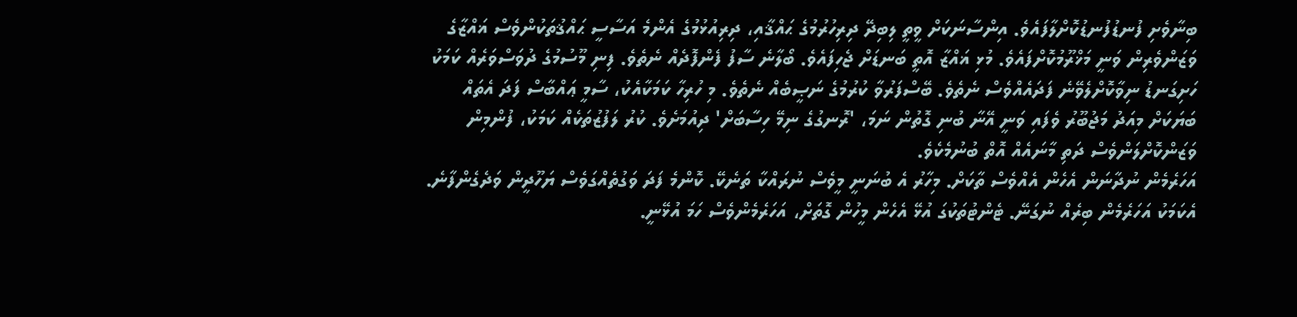ބިނާވެށި ފުނޑުފުނޑުކޮށްލާފައެވެ. އިންސާނަކަށް ވީތީ ލިބިދޭ ދިރިހުރުމުގެ ޙައްޤާއި، ދިރިއުޅުމުގެ އެންމެ އަސާސީ ޙައްޤުތަކުންވެސް ޣައްޒާގެ ވަޒަންވެރިން ވަނީ މަޚްރޫމުކޮށްފައެވެ. މުޅި ޣައްޒާ އޮތީ ބަނޑަށް ޖެހިފައެވެ. ބޯލާނެ ސާފު ފެންފޮދެއް ނެތެވެ. ފިނި މޫސުމުގެ ދުވަސްވަރެއް ކަމަކު ހަށިގަނޑު ނިވާކޮށްލެވޭނެ ފަދައެއްވެސް ނެތެވެ. ބޭސްފަރުވާ ކުރުމުގެ ނަޞީބެއް ނެތެވެ. މި ހުރިހާ ކަމަކާއެކު، ސާމީ ޢައްބާސް ފަދަ އެތައް ބަޔަކަށް މިއަދު މަޖުބޫރު ވެފައި ވަނީ އޭނާ ބުނި ގޮތުން ނަމަ، 'ރޮނގުގެ ނިމޭ ހިސާބަށް' ދިއުމަށެވެ. ކުރު ލަފުޒުތަކެއް ކަމަކު، ފުންމިން ވަޒަންކޮށްލަންވެސް ދަތި މާނައެއް އޮތް ބުނުމެކެވެ.
އަހަރެމެން ނުދާނަން އެހެން އެއްވެސް ތާކަށް. މިހާރު އެ ބުނަނީ މީވެސް ނުރައްކާ ތަނެކޭ. ކޮންމެ ފަދަ ވަގުތެއްގަވެސް ޔަހޫދީން ވަދެގެންފާނެ. އެކަމަކު އަހަރެމެން ބިރެއް ނުގަނޭ. ޓެންޓުތަކުގަ އުޅޭ އެހެން މީހުން ގޮތަށް، އަހަރެމެންވެސް ހަމަ އުޅޭނީ.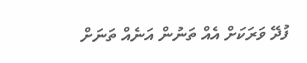ފުދޭ ވަރަކަށް އެއް ތަނުން އަނެއް ތަނަށް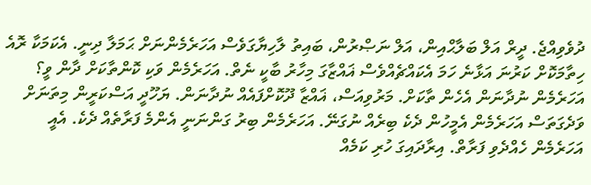ދުވެވިއްޖެ. ދީރް އަލް ބަލާޙްއިން، އަލް ނަޞްރުން، ބައިތު ލާހިޔާގަވެސް އަހަރެމެންނަށް ޙަމަލާ ދިނީ. އެކަމަކާ ރޮއެ ހިތާމަކޮށް ކަރުނަ އަޅާނެ ހަމަ އެކައްޗެއްވެސް ޣައްޒާގަ މިހާރު ބާކީ ނެތް. އަހަރެމެން ވަކި ކޮންތާކަށް ދާން ވީ؟ އަހަރެމެން ނުދާނަން އެހެން ތާކަށް. މަރުވިއަސް، ޣައްޒާ ދޫކޮށްފައެއް ނުދާނަން. ޔަހޫދީ އަސްކަރީން މިތަނަށް ވަދެގަތަސް އަހަރެމެން އެމީހުން ދެކެ ބިރެއް ނުގަނޭ. އަހަރެމެން ބިރު ގަންނަނީ އެންމެ ފަރާތެއް ދެކެ. އެއީ އަހަރެމެން ހެއްދެވި ފަރާތް. އިރާދައިގަ ހުރި ކަމެއް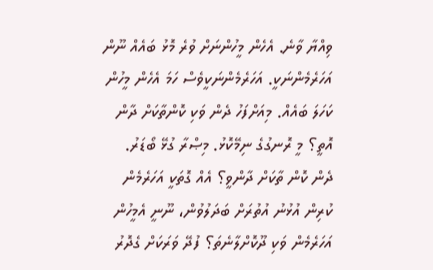ވިއްޔާ ވާނެ. އެހެން މީހުންނަށް ވުރެ މޮޅު ބައެއް ނޫން އަހަރެމެންނަކީ. އަހަރެމެންނަކީވެސް ހަމަ އެހެން މީހުން ކަހަލަ ބައެއް. މިއަށްފަހު ދެން ވަކި ކޮންތާކަށް ދާން އޮތީ؟ މީ ރޮނގުގެ ނިމޭކޮޅު. މިޞްރާ ގުޅޭ ބޯޑަރު. ދެން ކޮން ތާކަށް ދާންވީ؟ އެއް ގޮތަކީ އަހަރެމެން ކުރިން އުޅުނު އުތުރަށް ބަދަލުވުން، ނޫނީ އެމީހުން އަހަރެމެން ވަކި ދޫކޮށްލާނެތަ؟ ފުދޭ ވަރަކަށް ގެދޮރު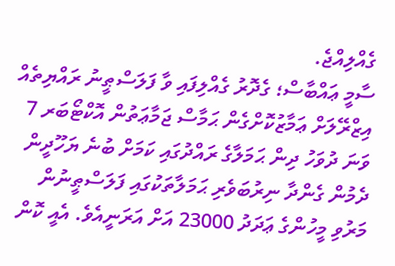ގެއްލިއްޖެ.
ސާމީ ޢައްބާސް؛ ގެދޮރު ގެއްލިފައި ވާ ފަލަސްޠީނު ރައްޔިތެއް
އިޒްރޭލަށް ޢަމާޒުކޮށްގެން ޙަމާސް ޖަމާޢަތުން އޮކްޓޯބަރ 7 ވަނަ ދުވަހު ދިން ޙަމަލާގެ ރައްދުގައި ކަމަށް ބުނެ ޔަހޫދީން ދެމުން ގެންދާ ނިރުބަވެރި ޙަމަލާތަކުގައި ފަލަސްޠީނުން މަރުވި މީހުންގެ ޢަދަދު 23000 އަށް އަރަނީއެވެ. އެއީ ކޮން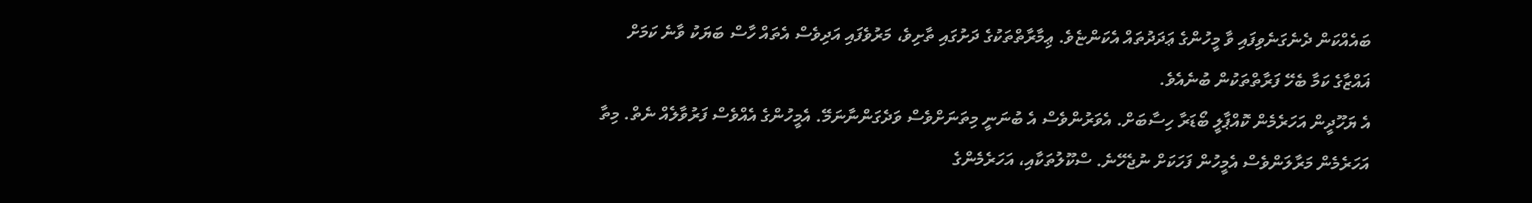ބައެއްކަން ދެނެގަނެވިފައި ވާ މީހުންގެ ޢަދަދުތައް އެކަންޏެވެ. ޢިމާރާތްތަކުގެ ދަށުގައި ތާށިވެ، މަރުވެފައި އަދިވެސް އެތައް ހާސް ބަޔަކު ވާނެ ކަމަށް ޣައްޒާގެ ކަމާ ބެހޭ ފަރާތްތަކުން ބުނެއެވެ.
އެ ޔަހޫދީން އަހަރެމެން ކޮއްޕާލީ ބޯޑަރާ ހިސާބަށް. އެވަރުންވެސް އެ ބުނަނީ މިތަނަށްވެސް ވަދެގަންނާނަމޭ. އެމީހުންގެ އެއްވެސް ފަރުވާލެއް ނެތް. މިތާ އަހަރެމެން މަރާލަންވެސް އެމީހުން ފަހަކަށް ނުޖެހޭނެ. ސްކޫލުތަކާއި، އަހަރެމެންގެ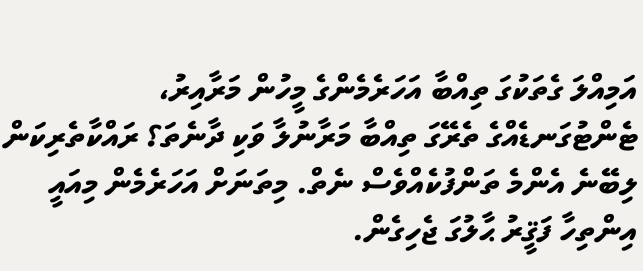އަމިއްލަ ގެތަކުގަ ތިއްބާ އަހަރެމެންގެ މީހުން މަރާއިރު، ޓެންޓުގަނޑެއްގެ ތެރޭގަ ތިއްބާ މަރާނުލާ ވަކި ދާނެތަ؟ ރައްކާތެރިކަން ލިބޭނެ އެންމެ ތަންފުކެއްވެސް ނެތް. މިތަނަށް އަހަރެމެން މިއައީ އިންތިހާ ފަޤީރު ޙާލުގަ ޖެހިގެން.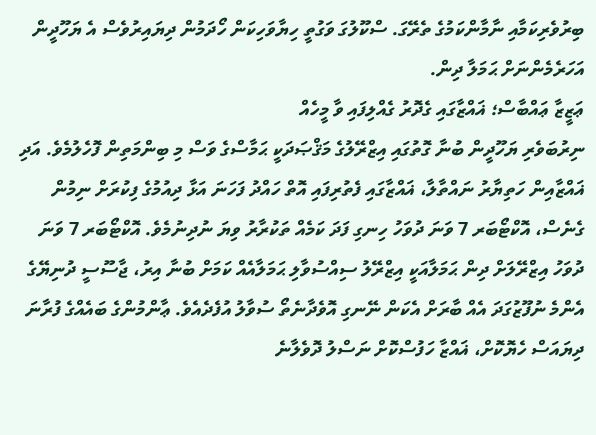ބިރުވެރިކަމާއި ނާމާންކަމުގެ ތެރޭގަ. ސްކޫލުގަ ވަގުތީ ހިޔާވަހިކަން ހޯދަމުން ދިޔައިރުވެސް އެ ޔަހޫދީން އަހަރެމެންނަށް ޙަމަލާ ދިން.
ޢަޒީޒާ ޢައްބާސް؛ ޣައްޒާގައި ގެދޮރު ގެއްލިފައި ވާ މީހެއް
ނިރުބަވެރި ޔަހޫދީން ބުނާ ގޮތުގައި އިޒްރޭލުގެ މަޤްޞަދަކީ ޙަމާސްގެ ވަސް މި ބިންމަތިން ފޮހެލުމެވެ. އަދި ޣައްޒާއިން ހަތިޔާރު ނައްތާލާ، ޣައްޒާގައި ފެތުރިފައި އޮތް ހައްދު ފަހަނަ އަޅާ ދިއުމުގެ ފިކުރަށް ނިމުން ގެނެސް، އޮކްޓޯބަރ 7 ވަނަ ދުވަހު ހިނގި ފަދަ ކަމެއް ތަކުރާރު ވިޔަ ނުދިނުމެވެ. އޮކްޓޯބަރ 7 ވަނަ ދުވަހު އިޒްރޭލަށް ދިން ޙަމަލާއަކީ އިޒްރޭލު ސިއްސުވާލި ޙަމަލާއެއް ކަމަށް ބުނާ އިރު، ޖާސޫސީ ދުނިޔޭގެ އެންމެ ނުފޫޒުގަދަ އެއް ބާރަށް އެކަން ނޭނގި އޮވެދާނެތޯ ސުވާލު އުފެދެއެވެ. ޢާންމުންގެ ބައެއްގެ ފުރާނަ ދިޔައަސް ހެޔޮކޮށް، ޣައްޒާ ހަފުސްކޮށް ނަސްލު ދޮވެލާނެ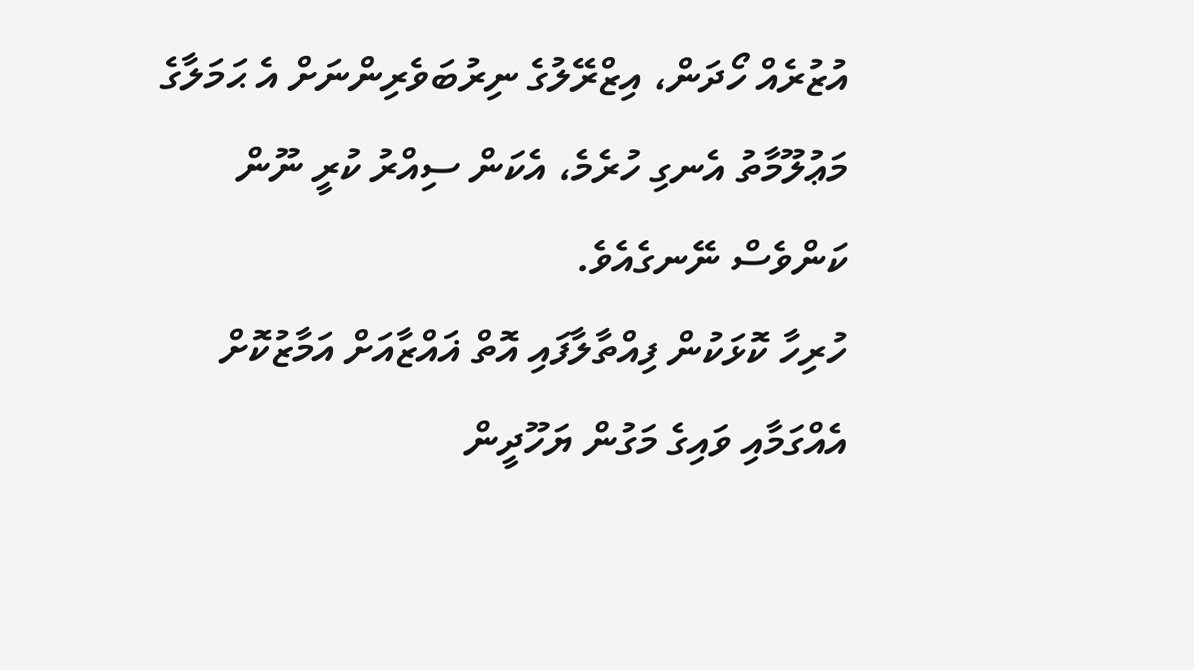އުޒުރެއް ހޯދަން، އިޒްރޭލުގެ ނިރުބަވެރިންނަށް އެ ޙަމަލާގެ މަޢުލޫމާތު އެނގި ހުރެމެ، އެކަން ސިއްރު ކުރީ ނޫން ކަންވެސް ނޭނގެއެވެ.
ހުރިހާ ކޮޅަކުން ފިއްތާލާފައި އޮތް ޣައްޒާއަށް އަމާޒުކޮށް އެއްގަމާއި ވައިގެ މަގުން ޔަހޫދީން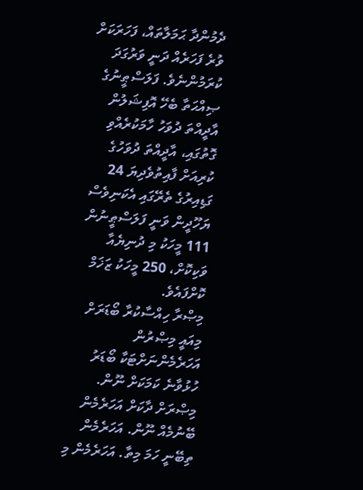ދެމުންދާ ޙަމަލާތައް، ފަހަރަކަށް ވުރެ ފަހަރެއް ދަނީ ވަރުގަދަ ކުރަމުންނެވެ. ފަލަސްޠީނުގެ ޞިއްޙަތާ ބެހޭ އޮފިޝަލުން އާދީއްތަ ދުވަހު ހާމަކުރެއްވި ގޮތުގައި، އާދީއްތަ ދުވަހުގެ ކުރިއަށް ފާއިތުވެދިޔަ 24 ގަޑިއިރުގެ ތެރޭގައި އެކަނިވެސް ޔަހޫދީން ވަނީ ފަލަސްޠީނުން 111 މީހަކު މި ދުނިޔެއާ ވަކިކޮށް، 250 މީހަކު ޒަޚަމް ކޮށްފައެވެ.
މިޞްރާ ހިއްސާކުރާ ބޯޑަރަށް މިއައީ މިޞްރުން އަހަރެމެންނަށްޓަކާ ބޯޑަރު ހުޅުވާނެ ކަމަކަށް ނޫން. މިޞްރަށް ދާކަށް އަހަރެމެން ބޭނުމެއް ނޫން. އަހަރެމެން ތިބޭނީ ހަމަ މިތާ. އަހަރެމެން މި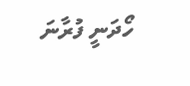ހޯދަނީ ފުރާނަ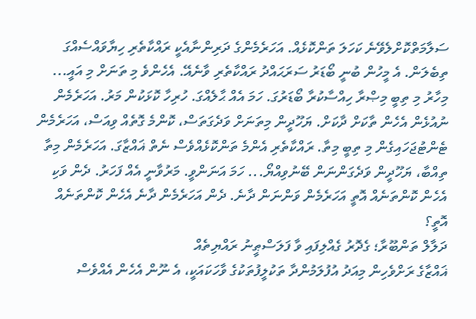ސަލާމަތްކޮށްލެވޭނެ ކަހަލަ ތަންކޮޅެއް. އަހަރެމެންގެ ދަރިންނާއެކީ ރައްކާތެރި ހިޔާވައްސެއްގަ ތިބެލަން. އެ މީހުން ބުނީ ބޯޑަރު ސަރަޙައްދު ރައްކާތެރި ވާނެއޭ. އެހެންވެ މި ތަނަށް މި އައީ... މިހާރު މި ތިބީ މިޞްރާ ހިއްސާކުރާ ބޯޑަރުގަ. ހަމަ އެއް ޙާލެއްގަ. ހުރިހާ ކޮޅަކުން މަރު. އަހަރެމެން ނުއުޅެން އެހެން ތާކަށް ދާކަށް. ޔަހޫދީން މިތަނަށް ވަދެގަތަސް، ކޮންމެ ގޮތެއް ވިއަސް، އަހަރެމެން ޓެންޓުޖަހައިގެން މި ތިބީ މިތާ. ރައްކާތެރި އެންމެ ތަންކޮޅެއްވެސް ނެތް ޣައްޒާގަ. އަހަރެމެން މިތާ ތިއްބާ، ޔަހޫދީން ވަދެގަންނަން ބޭނުވިއްޔޯ... ހަމަ އަނަންވީ. މަރުވާނީ އެއް ފަހަރު. ދެން ވަކި އެހެން ކޮންތަނެއް އޮތީ އަހަރެމެން ވަންނަން ދާނެ. ދެން އަހަރެމެން ދާނެ އެހެން ކޮންތަނެއް އޮތީ؟
ދަލާލް ތަންބޫރާ؛ ގެދޮރު ގެއްލިފައި ވާ ފަލަސްޠީނު ރައްޔިތެއް
ޣައްޒާގެ ރަށްވެހިން މިއަދު އުފުލަމުންދާ ތަކުލީފުތަކުގެ ވާހަކައަކީ، އެ ނޫން އެހެން އެއްވެސް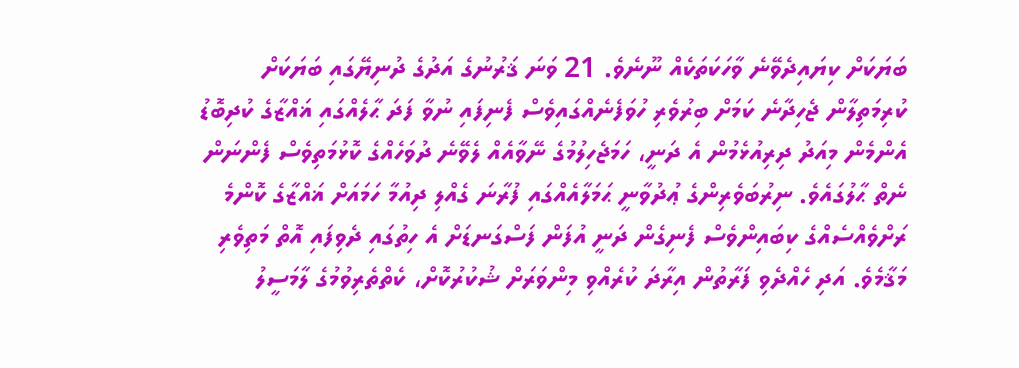ބަޔަކަށް ކިޔައިދެވޭނެ ވާހަކަތަކެއް ނޫނެވެ. 21 ވަނަ ޤަރުނުގެ އަދުގެ ދުނިޔޭގައި ބަޔަކަށް ކުރިމަތިލާން ޖެހިދާނެ ކަމަށް ބިރުވެރި ހުވަފެނެއްގައިވެސް ފެނިފައި ނުވާ ފަދަ ޙާލެއްގައި ޣައްޒާގެ ކުދިބޮޑު އެންމެން މިއަދު ދިރިއުޅެމުން އެ ދަނީ، ހަމަޖެހިލުމުގެ ނޭވާއެއް ލެވޭނެ ދުވަހެއްގެ ކޮޅުމަތިވެސް ފެންނަން ނެތް ޙާލުގައެވެ. ނިރުބަވެރިންގެ ޢުދުވާނީ ޙަމަލާއެއްގައި ފުރާނަ ގެއްލި ދިއުމާ ހަމައަށް ޣައްޒާގެ ކޮންމެ ރަށްވެއްސެއްގެ ކިބައިންވެސް ފެނިގެން ދަނީ އުފަން ފަސްގަނޑަށް އެ ހިތުގައި ދެވިފައި އޮތް މަތިވެރި މަޤާމެވެ. އަދި ހެއްދެވި ފަރާތުން އިރާދަ ކުރެއްވި މިންވަރަށް ޝުކުރުކޮށް، ކެތްތެރިވުމުގެ ލާމަސީލު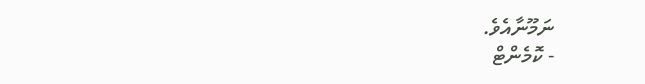ނަމޫނާއެވެ.
- ކޮމެންޓް